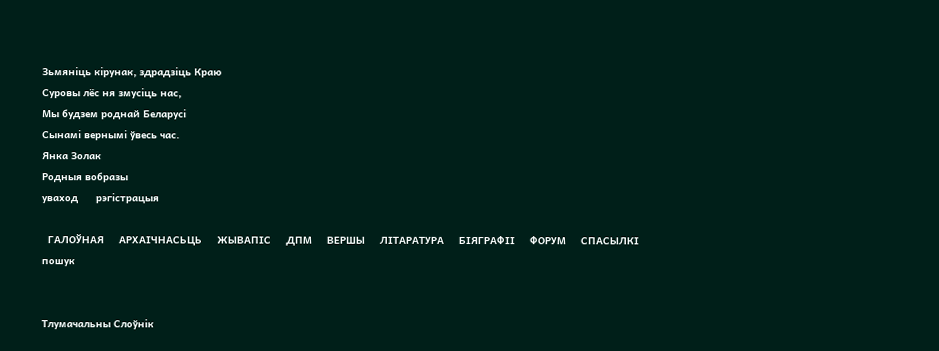Зьмяніць кірунак, здрадзіць Краю
Суровы лёс ня змусіць нас,
Мы будзем роднай Беларусі
Сынамі вернымі ўвесь час.
Янка Золак
Родныя вобразы
уваход      рэгiстрацыя

  ГАЛОЎНАЯ     АРХАІЧНАСЬЦЬ     ЖЫВАПІС     ДПМ     ВЕРШЫ     ЛІТАРАТУРА     БІЯГРАФІІ     ФОРУМ     СПАСЫЛКІ
пошук


Тлумачальны Слоўнік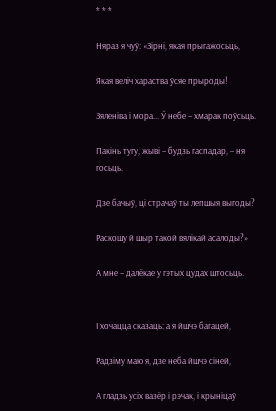* * *

Няраз я чуў: «Зірні, якая прыгажосьць,

Якая веліч хараства ўсяе прыроды!

Зяленіва і мора... Ў небе – хмарак поўсьць.

Пакінь тугу, жыві – будзь гаспадар, – ня госьць.

Дзе бачыў, ці страчаў ты лепшыя выгоды?

Раскошу й шыр такой вялікай асалоды?»

А мне – далёкае у гэтых цудах штосьць.


І хочацца сказаць: а я йшчэ багацей,

Радзіму маю я, дзе неба йшчэ сіней,

А гладзь усіх вазёр і рэчак, і крыніцаў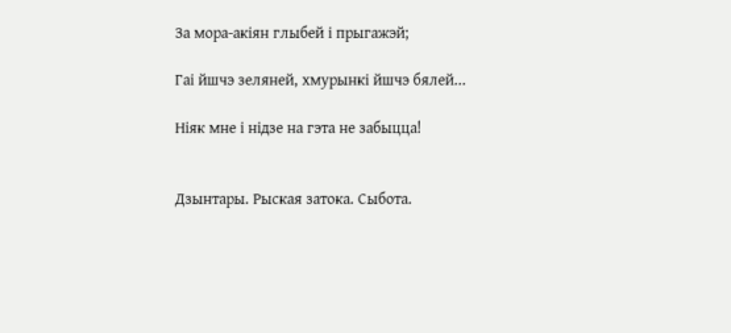За мора-акіян глыбей і прыгажэй;

Гаі йшчэ зеляней, хмурынкі йшчэ бялей...

Ніяк мне і нідзе на гэта не забыцца!


Дзынтары. Рыская затока. Сыбота.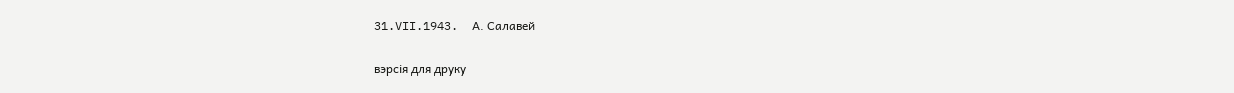31.VII.1943.  А. Салавей

вэрсія для друку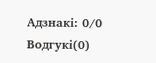Адзнакi: 0/0 Водгукі(0)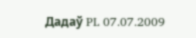Дадаў PL 07.07.2009